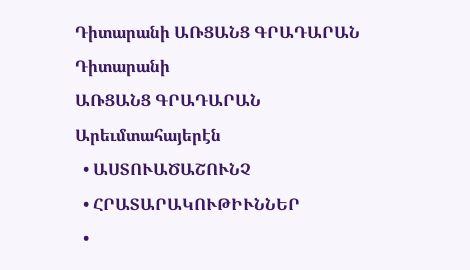Դիտարանի ԱՌՑԱՆՑ ԳՐԱԴԱՐԱՆ
Դիտարանի
ԱՌՑԱՆՑ ԳՐԱԴԱՐԱՆ
Արեւմտահայերէն
  • ԱՍՏՈՒԱԾԱՇՈՒՆՉ
  • ՀՐԱՏԱՐԱԿՈՒԹԻՒՆՆԵՐ
  •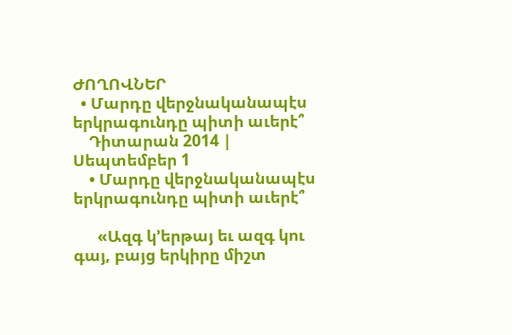ԺՈՂՈՎՆԵՐ
  • Մարդը վերջնականապէս երկրագունդը պիտի աւերէ՞
    Դիտարան 2014 | Սեպտեմբեր 1
    • Մարդը վերջնականապէս երկրագունդը պիտի աւերէ՞

      «Ազգ կ’երթայ եւ ազգ կու գայ, բայց երկիրը միշտ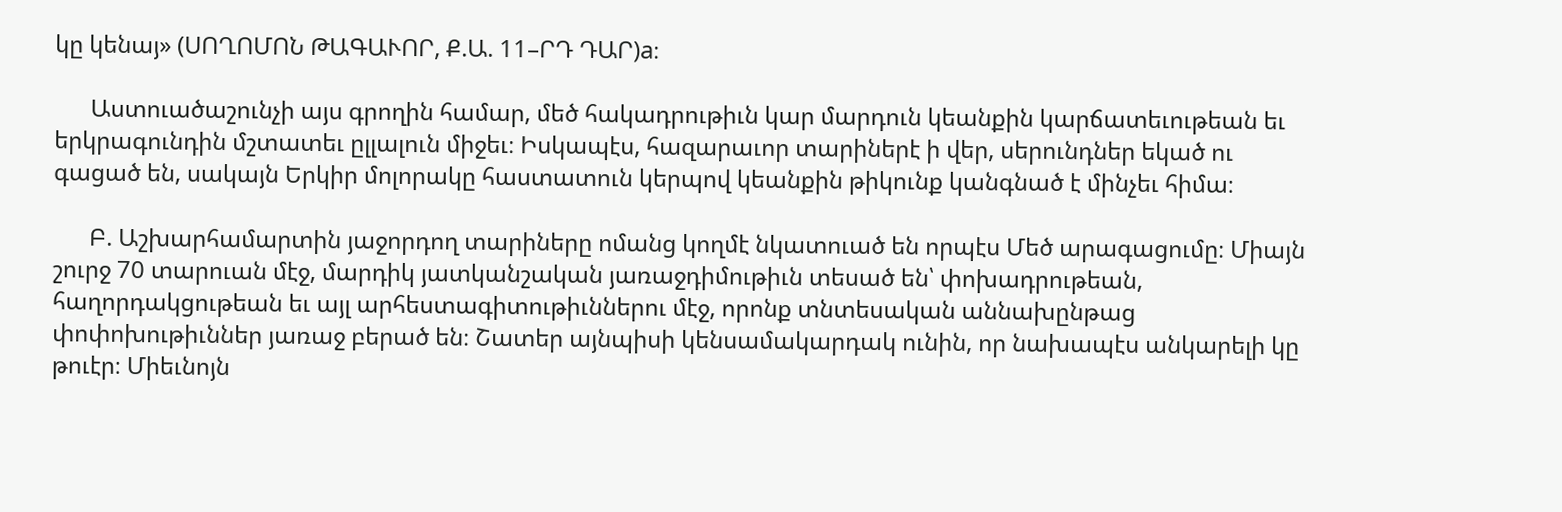կը կենայ» (ՍՈՂՈՄՈՆ ԹԱԳԱՒՈՐ, Ք.Ա. 11–ՐԴ ԴԱՐ)a։

      Աստուածաշունչի այս գրողին համար, մեծ հակադրութիւն կար մարդուն կեանքին կարճատեւութեան եւ երկրագունդին մշտատեւ ըլլալուն միջեւ։ Իսկապէս, հազարաւոր տարիներէ ի վեր, սերունդներ եկած ու գացած են, սակայն Երկիր մոլորակը հաստատուն կերպով կեանքին թիկունք կանգնած է մինչեւ հիմա։

      Բ. Աշխարհամարտին յաջորդող տարիները ոմանց կողմէ նկատուած են որպէս Մեծ արագացումը։ Միայն շուրջ 70 տարուան մէջ, մարդիկ յատկանշական յառաջդիմութիւն տեսած են՝ փոխադրութեան, հաղորդակցութեան եւ այլ արհեստագիտութիւններու մէջ, որոնք տնտեսական աննախընթաց փոփոխութիւններ յառաջ բերած են։ Շատեր այնպիսի կենսամակարդակ ունին, որ նախապէս անկարելի կը թուէր։ Միեւնոյն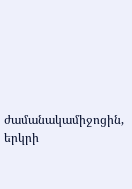ժամանակամիջոցին, երկրի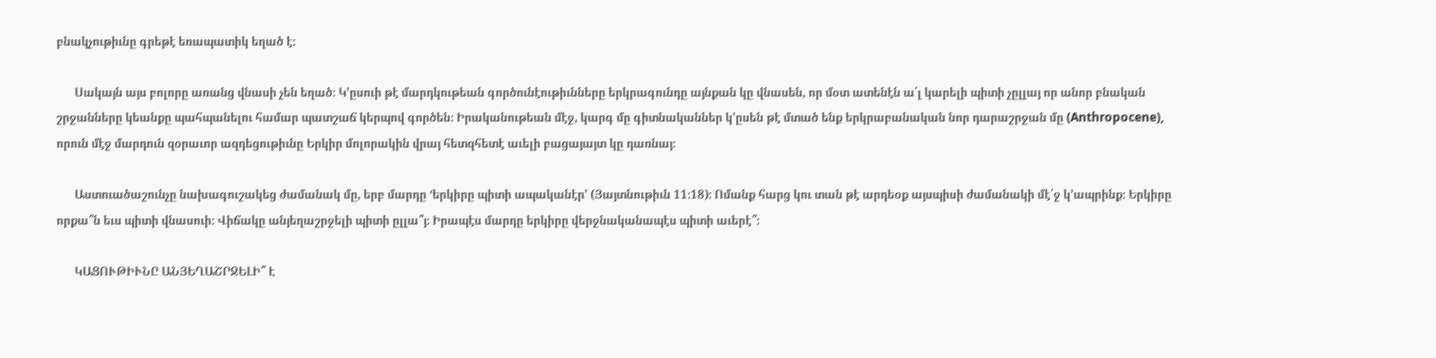բնակչութիւնը գրեթէ եռապատիկ եղած է։

      Սակայն այս բոլորը առանց վնասի չեն եղած։ Կ’ըսուի թէ մարդկութեան գործունէութիւնները երկրագունդը այնքան կը վնասեն, որ մօտ ատենէն ա՛լ կարելի պիտի չըլլայ որ անոր բնական շրջանները կեանքը պահպանելու համար պատշաճ կերպով գործեն։ Իրականութեան մէջ, կարգ մը գիտնականներ կ’ըսեն թէ մտած ենք երկրաբանական նոր դարաշրջան մը (Anthropocene), որուն մէջ մարդուն զօրաւոր ազդեցութիւնը Երկիր մոլորակին վրայ հետզհետէ աւելի բացայայտ կը դառնայ։

      Աստուածաշունչը նախագուշակեց ժամանակ մը, երբ մարդը ‘երկիրը պիտի ապականէր’ (Յայտնութիւն 11։18)։ Ոմանք հարց կու տան թէ արդեօք այսպիսի ժամանակի մէ՛ջ կ’ապրինք։ Երկիրը որքա՞ն եւս պիտի վնասուի։ Վիճակը անյեղաշրջելի պիտի ըլլա՞յ։ Իրապէս մարդը երկիրը վերջնականապէս պիտի աւերէ՞։

      ԿԱՑՈՒԹԻՒՆԸ ԱՆՅԵՂԱՇՐՋԵԼԻ՞ Է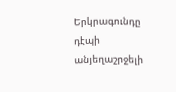Երկրագունդը դէպի անյեղաշրջելի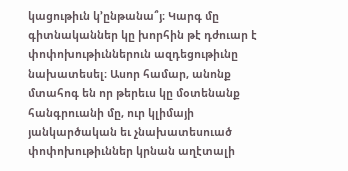կացութիւն կ’ընթանա՞յ։ Կարգ մը գիտնականներ կը խորհին թէ դժուար է փոփոխութիւններուն ազդեցութիւնը նախատեսել։ Ասոր համար, անոնք մտահոգ են որ թերեւս կը մօտենանք հանգրուանի մը, ուր կլիմայի յանկարծական եւ չնախատեսուած փոփոխութիւններ կրնան աղէտալի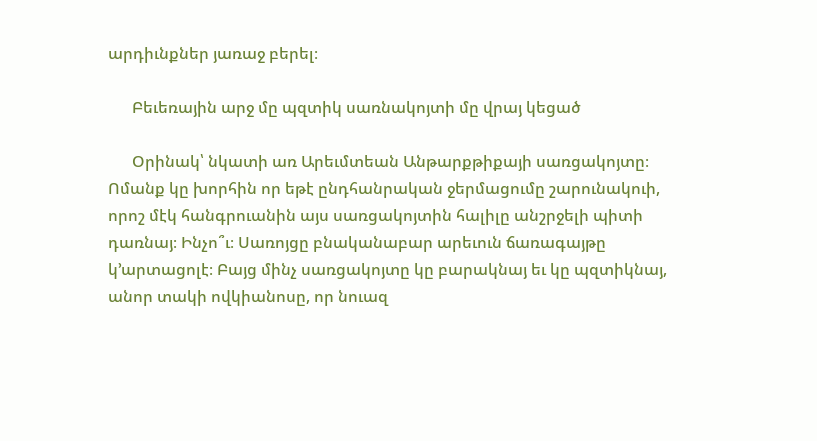արդիւնքներ յառաջ բերել։

      Բեւեռային արջ մը պզտիկ սառնակոյտի մը վրայ կեցած

      Օրինակ՝ նկատի առ Արեւմտեան Անթարքթիքայի սառցակոյտը։ Ոմանք կը խորհին որ եթէ ընդհանրական ջերմացումը շարունակուի, որոշ մէկ հանգրուանին այս սառցակոյտին հալիլը անշրջելի պիտի դառնայ։ Ինչո՞ւ։ Սառոյցը բնականաբար արեւուն ճառագայթը կ’արտացոլէ։ Բայց մինչ սառցակոյտը կը բարակնայ եւ կը պզտիկնայ, անոր տակի ովկիանոսը, որ նուազ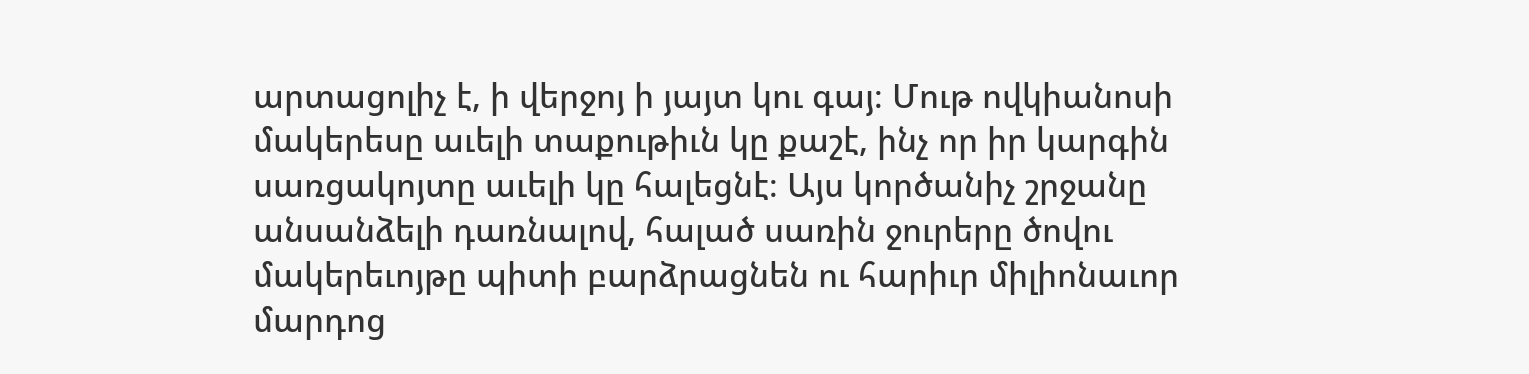արտացոլիչ է, ի վերջոյ ի յայտ կու գայ։ Մութ ովկիանոսի մակերեսը աւելի տաքութիւն կը քաշէ, ինչ որ իր կարգին սառցակոյտը աւելի կը հալեցնէ։ Այս կործանիչ շրջանը անսանձելի դառնալով, հալած սառին ջուրերը ծովու մակերեւոյթը պիտի բարձրացնեն ու հարիւր միլիոնաւոր մարդոց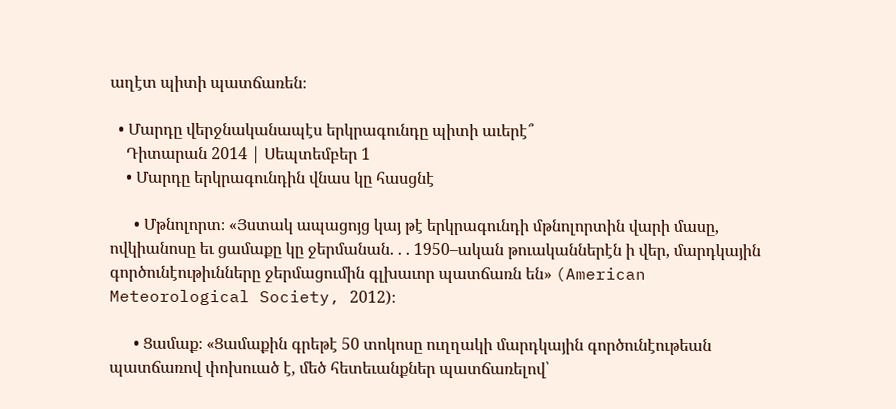աղէտ պիտի պատճառեն։

  • Մարդը վերջնականապէս երկրագունդը պիտի աւերէ՞
    Դիտարան 2014 | Սեպտեմբեր 1
    • Մարդը երկրագունդին վնաս կը հասցնէ

      • Մթնոլորտ։ «Յստակ ապացոյց կայ թէ երկրագունդի մթնոլորտին վարի մասը, ովկիանոսը եւ ցամաքը կը ջերմանան. . . 1950–ական թուականներէն ի վեր, մարդկային գործունէութիւնները ջերմացումին գլխաւոր պատճառն են» (American Meteorological Society, 2012)։

      • Ցամաք։ «Ցամաքին գրեթէ 50 տոկոսը ուղղակի մարդկային գործունէութեան պատճառով փոխուած է, մեծ հետեւանքներ պատճառելով՝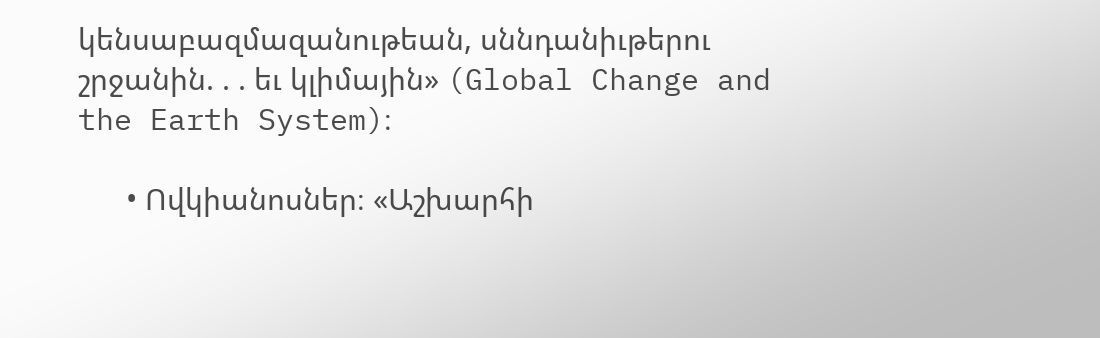կենսաբազմազանութեան, սննդանիւթերու շրջանին. . . եւ կլիմային» (Global Change and the Earth System)։

      • Ովկիանոսներ։ «Աշխարհի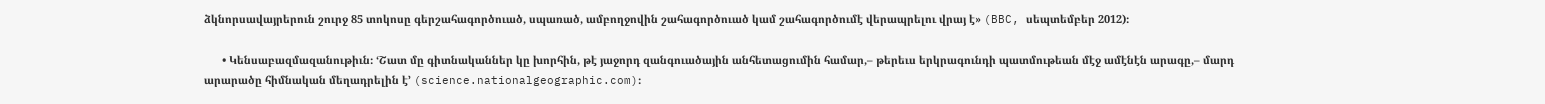ձկնորսավայրերուն շուրջ 85 տոկոսը գերշահագործուած, սպառած, ամբողջովին շահագործուած կամ շահագործումէ վերապրելու վրայ է» (BBC, սեպտեմբեր 2012)։

      • Կենսաբազմազանութիւն։ ‘Շատ մը գիտնականներ կը խորհին, թէ յաջորդ զանգուածային անհետացումին համար,– թերեւս երկրագունդի պատմութեան մէջ ամէնէն արագը,– մարդ արարածը հիմնական մեղադրելին է’ (science.nationalgeographic.com)։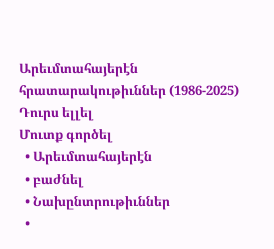Արեւմտահայերէն հրատարակութիւններ (1986-2025)
Դուրս ելլել
Մուտք գործել
  • Արեւմտահայերէն
  • բաժնել
  • Նախընտրութիւններ
  •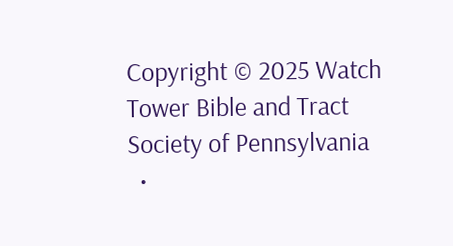Copyright © 2025 Watch Tower Bible and Tract Society of Pennsylvania
  •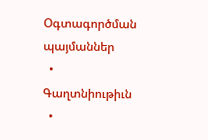Օգտագործման պայմաններ
  • Գաղտնիութիւն
  •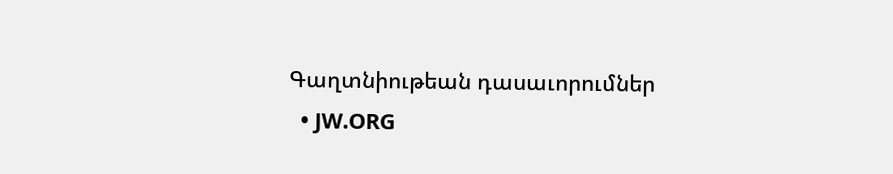Գաղտնիութեան դասաւորումներ
  • JW.ORG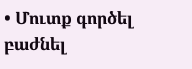• Մուտք գործել
բաժնել